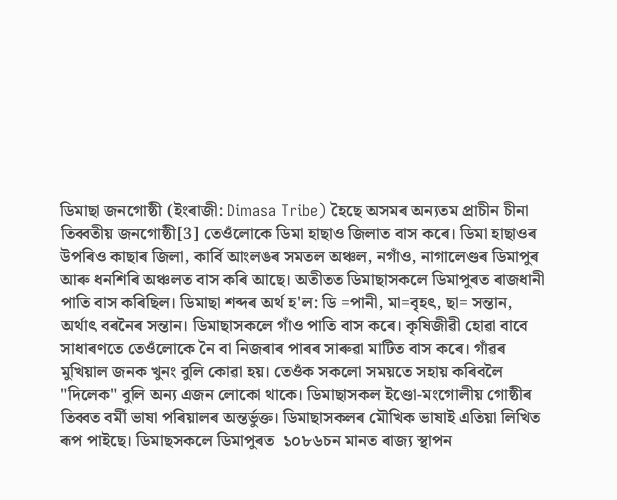ডিমাছা জনগোষ্ঠী (ইংৰাজী: Dimasa Tribe) হৈছে অসমৰ অন্যতম প্ৰাচীন চীনা তিব্বতীয় জনগোষ্ঠী[3] তেওঁলোকে ডিমা হাছাও জিলাত বাস কৰে। ডিমা হাছাওৰ উপৰিও কাছাৰ জিলা, কাৰ্বি আংলঙৰ সমতল অঞ্চল, নগাঁও, নাগালেণ্ডৰ ডিমাপুৰ আৰু ধনশিৰি অঞ্চলত বাস কৰি আছে। অতীতত ডিমাছাসকলে ডিমাপুৰত ৰাজধানী পাতি বাস কৰিছিল। ডিমাছা শব্দৰ অৰ্থ হ'ল: ডি =পানী, মা=বৃহৎ, ছা= সন্তান, অৰ্থাৎ বৰনৈৰ সন্তান। ডিমাছাসকলে গাঁও পাতি বাস কৰে। কৃষিজীৱী হোৱা বাবে সাধাৰণতে তেওঁলোকে নৈ বা নিজৰাৰ পাৰৰ সাৰুৱা মাটিত বাস কৰে। গাঁৱৰ মুখিয়াল জনক খুনং বুলি কোৱা হয়। তেওঁক সকলো সময়তে সহায় কৰিবলৈ "দিলেক" বুলি অন্য এজন লোকো থাকে। ডিমাছাসকল ইণ্ডো-মংগোলীয় গোষ্ঠীৰ তিব্বত বৰ্মী ভাষা পৰিয়ালৰ অন্তৰ্ভুক্ত। ডিমাছাসকলৰ মৌখিক ভাষাই এতিয়া লিখিত ৰূপ পাইছে। ডিমাছসকলে ডিমাপুৰত  ১০৮৬চন মানত ৰাজ্য স্থাপন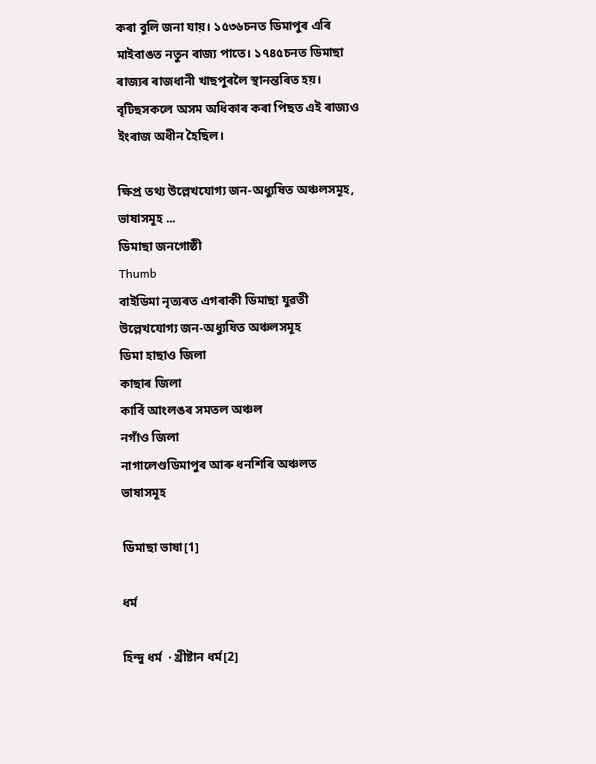কৰা বুলি জনা যায়। ১৫৩৬চনত ডিমাপুৰ এৰি মাইবাঙত নতুন ৰাজ্য পাতে। ১৭৪৫চনত ডিমাছা ৰাজ্যৰ ৰাজধানী খাছপুৰলৈ স্থানন্তৰিত হয়। বৃটিছসকলে অসম অধিকাৰ কৰা পিছত এই ৰাজ্যও ইংৰাজ অধীন হৈছিল।

ক্ষিপ্ৰ তথ্য উল্লেখযোগ্য জন-অধ্যুষিত অঞ্চলসমূহ, ভাষাসমূহ ...
ডিমাছা জনগোষ্ঠী
Thumb
বাইডিমা নৃত্যৰত এগৰাকী ডিমাছা যুৱতী
উল্লেখযোগ্য জন-অধ্যুষিত অঞ্চলসমূহ
ডিমা হাছাও জিলা
কাছাৰ জিলা
কাৰ্বি আংলঙৰ সমতল অঞ্চল
নগাঁও জিলা
নাগালেণ্ডডিমাপুৰ আৰু ধনশিৰি অঞ্চলত
ভাষাসমূহ

ডিমাছা ভাষা[1]

ধৰ্ম

হিন্দু ধৰ্ম  · খ্ৰীষ্টান ধৰ্ম[2]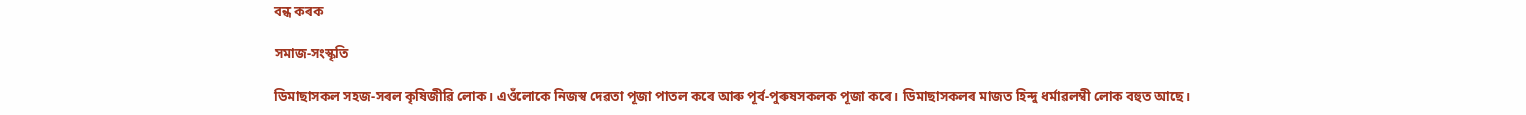বন্ধ কৰক

সমাজ-সংস্কৃতি

ডিমাছাসকল সহজ-সৰল কৃষিজীৱি লোক। এওঁলোকে নিজস্ব দেৱতা পূজা পাতল কৰে আৰু পূৰ্ব-পুৰুষসকলক পূজা কৰে। ডিমাছাসকলৰ মাজত হিন্দু ধৰ্মাৱলম্বী লোক বহুত আছে।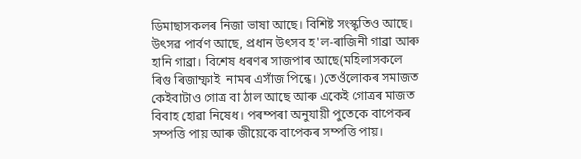ডিমাছাসকলৰ নিজা ভাষা আছে। বিশিষ্ট সংস্কৃতিও আছে। উৎসৱ পাৰ্বণ আছে, প্ৰধান উৎসব হ'ল-ৰাজিনী গাব্ৰা আৰু হানি গাব্ৰা। বিশেষ ধৰণৰ সাজপাৰ আছে(মহিলাসকলে  ৰিগু ৰিজাম্ফাই  নামৰ এসাঁজ পিন্ধে। )তেওঁলোকৰ সমাজত কেইবাটাও গোত্ৰ বা ঠাল আছে আৰু একেই গোত্ৰৰ মাজত বিবাহ হোৱা নিষেধ। পৰম্পৰা অনুযায়ী পুতেকে বাপেকৰ সম্পত্তি পায় আৰু জীয়েকে বাপেকৰ সম্পত্তি পায়।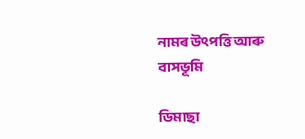নামৰ উৎপত্তি আৰু বাসভূমি

ডিমাছা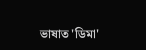ভাষাত 'ডিমা'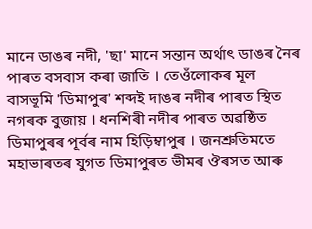মানে ডাঙৰ নদী, 'ছা' মানে সন্তান অৰ্থাৎ ডাঙৰ নৈৰ পাৰত বসবাস কৰা জাতি । তেওঁলোকৰ মূল বাসভূমি 'ডিমাপুৰ' শব্দই দাঙৰ নদীৰ পাৰত স্থিত নগৰক বুজায় । ধনশিৰী নদীৰ পাৰত অৱষ্ঠিত ডিমাপুৰৰ পূৰ্বৰ নাম হিড়িম্বাপুৰ । জনশ্ৰুতিমতে মহাভাৰতৰ যুগত ডিমাপুৰত ভীমৰ ঔৰসত আৰু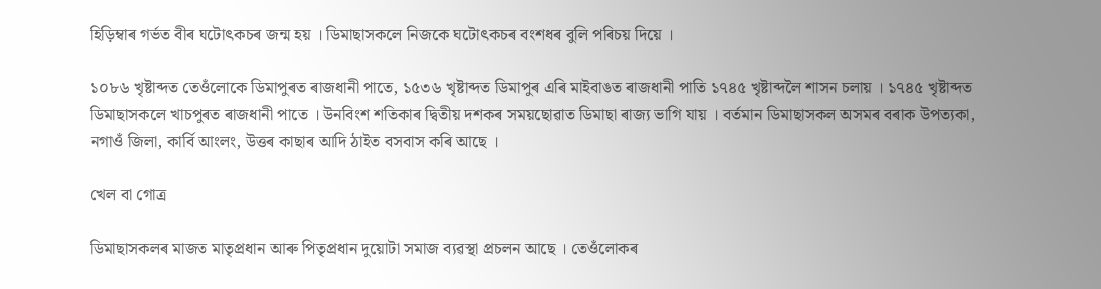হিড়িম্বাৰ গৰ্ভত বীৰ ঘটোৎকচৰ জন্ম হয় । ডিমাছাসকলে নিজকে ঘটোৎকচৰ বংশধৰ বুলি পৰিচয় দিয়ে ।

১০৮৬ খৃষ্টাব্দত তেওঁলোকে ডিমাপুৰত ৰাজধানী পাতে, ১৫৩৬ খৃষ্টাব্দত ডিমাপুৰ এৰি মাইবাঙত ৰাজধানী পাতি ১৭৪৫ খৃষ্টাব্দলৈ শাসন চলায় । ১৭৪৫ খৃষ্টাব্দত ডিমাছাসকলে খাচপুৰত ৰাজধানী পাতে । উনবিংশ শতিকাৰ দ্বিতীয় দশকৰ সময়ছোৱাত ডিমাছা ৰাজ্য ভাগি যায় । বৰ্তমান ডিমাছাসকল অসমৰ বৰাক উপত্যকা, নগাওঁ জিলা, কাৰ্বি আংলং, উত্তৰ কাছাৰ আদি ঠাইত বসবাস কৰি আছে ।

খেল বা গোত্ৰ

ডিমাছাসকলৰ মাজত মাতৃপ্ৰধান আৰু পিতৃপ্ৰধান দুয়োটা সমাজ ব্যৱস্থা প্ৰচলন আছে । তেওঁলোকৰ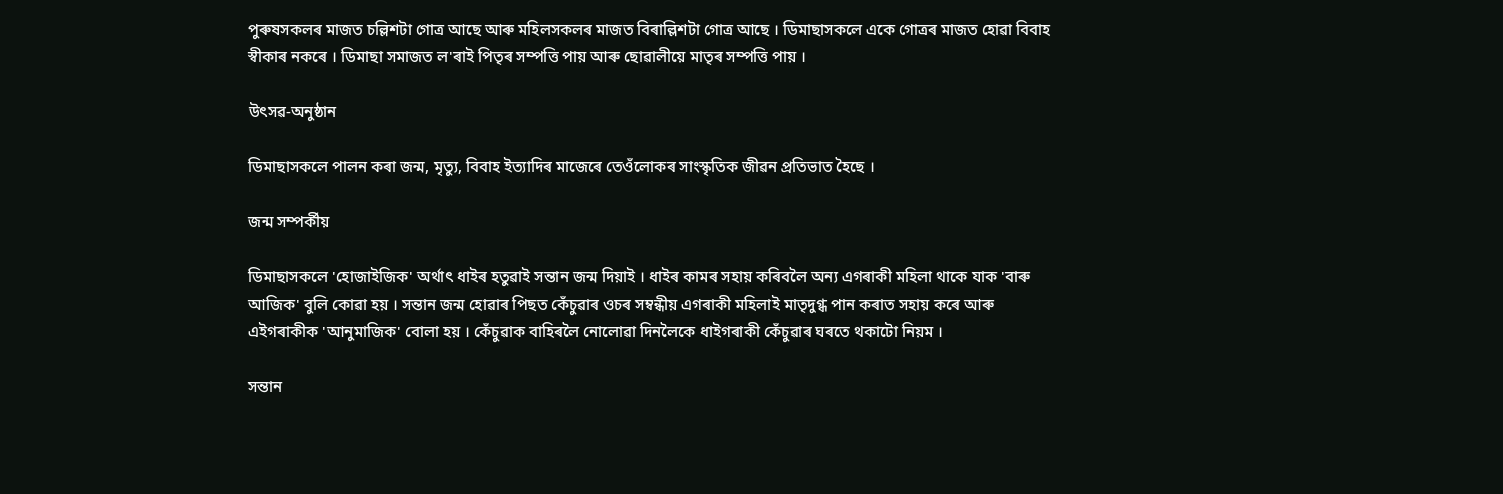পুৰুষসকলৰ মাজত চল্লিশটা গোত্ৰ আছে আৰু মহিলসকলৰ মাজত বিৰাল্লিশটা গোত্ৰ আছে । ডিমাছাসকলে একে গোত্ৰৰ মাজত হোৱা বিবাহ স্বীকাৰ নকৰে । ডিমাছা সমাজত ল'ৰাই পিতৃৰ সম্পত্তি পায় আৰু ছোৱালীয়ে মাতৃৰ সম্পত্তি পায় ।

উৎসৱ-অনুষ্ঠান

ডিমাছাসকলে পালন কৰা জন্ম, মৃত্যু, বিবাহ ইত্যাদিৰ মাজেৰে তেওঁলোকৰ সাংস্কৃতিক জীৱন প্ৰতিভাত হৈছে ।

জন্ম সম্পৰ্কীয়

ডিমাছাসকলে 'হোজাইজিক' অৰ্থাৎ ধাইৰ হতুৱাই সন্তান জন্ম দিয়াই । ধাইৰ কামৰ সহায় কৰিবলৈ অন্য এগৰাকী মহিলা থাকে যাক 'বাৰু আজিক' বুলি কোৱা হয় । সন্তান জন্ম হোৱাৰ পিছত কেঁচুৱাৰ ওচৰ সম্বন্ধীয় এগৰাকী মহিলাই মাতৃদুগ্ধ পান কৰাত সহায় কৰে আৰু এইগৰাকীক 'আনুমাজিক' বোলা হয় । কেঁচুৱাক বাহিৰলৈ নোলোৱা দিনলৈকে ধাইগৰাকী কেঁচুৱাৰ ঘৰতে থকাটো নিয়ম ।

সন্তান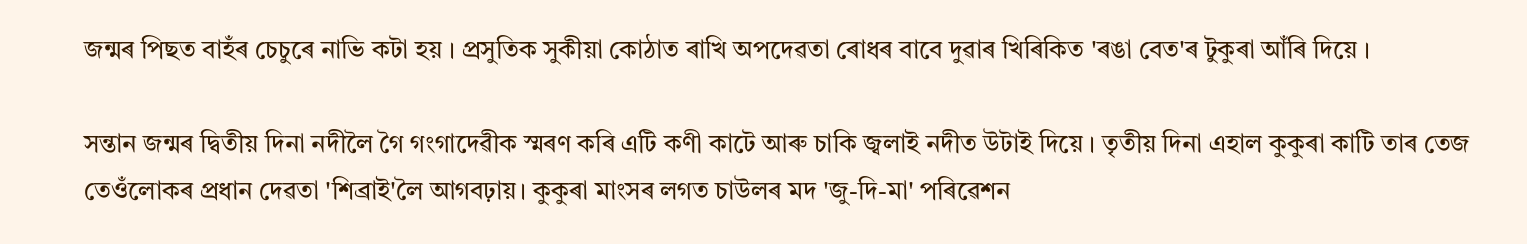জন্মৰ পিছত বাহঁৰ চেচুৰে নাভি কটা হয় । প্ৰসুতিক সুকীয়া কোঠাত ৰাখি অপদেৱতা ৰোধৰ বাবে দুৱাৰ খিৰিকিত 'ৰঙা বেত'ৰ টুকুৰা আঁৰি দিয়ে ।

সন্তান জন্মৰ দ্বিতীয় দিনা নদীলৈ গৈ গংগাদেৱীক স্মৰণ কৰি এটি কণী কাটে আৰু চাকি জ্বলাই নদীত উটাই দিয়ে । তৃতীয় দিনা এহাল কুকুৰা কাটি তাৰ তেজ তেওঁলোকৰ প্ৰধান দেৱতা 'শিব্ৰাই'লৈ আগবঢ়ায়। কুকুৰা মাংসৰ লগত চাউলৰ মদ 'জু-দি-মা' পৰিৱেশন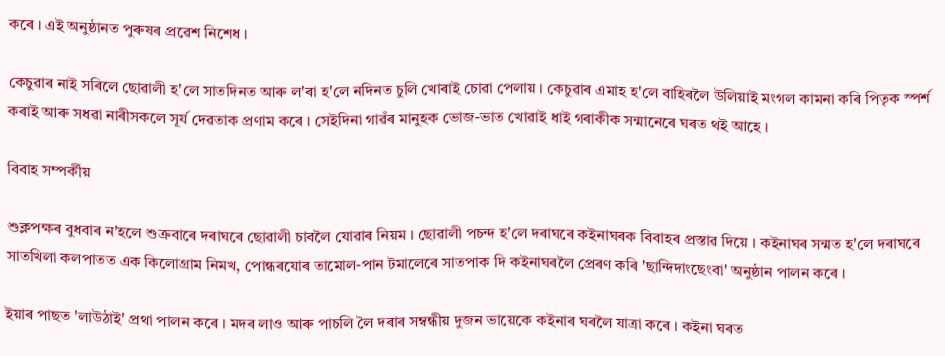কৰে । এই অনুষ্ঠানত পুৰুষৰ প্ৰৱেশ নিশেধ ।

কেচুৱাৰ নাই সৰিলে ছোৱালী হ'লে সাতদিনত আৰু ল'ৰা হ'লে নদিনত চুলি খোৰাই চোৱা পেলায় । কেচুৱাৰ এমাহ হ'লে বাহিৰলৈ উলিয়াই মংগল কামনা কৰি পিতৃক স্পৰ্শ কৰাই আৰু সধৱা নাৰীসকলে সূৰ্য দেৱতাক প্ৰণাম কৰে । সেইদিনা গাৱঁৰ মানুহক ভোজ-ভাত খোৱাই ধাই গৰাকীক সন্মানেৰে ঘৰত থই আহে ।

বিবাহ সম্পৰ্কীয়

শুক্লপক্ষৰ বুধবাৰ ন'হলে শুক্ৰবাৰে দৰাঘৰে ছোৱালী চাবলৈ যোৱাৰ নিয়ম । ছোৱালী পচন্দ হ'লে দৰাঘৰে কইনাঘৰক বিবাহৰ প্ৰস্তাৱ দিয়ে । কইনাঘৰ সন্মত হ'লে দৰাঘৰে সাতখিলা কলপাতত এক কিলোগ্ৰাম নিমখ, পোন্ধৰযোৰ তামোল-পান টমালেৰে সাতপাক দি কইনাঘৰলৈ প্ৰেৰণ কৰি 'ছান্দিদাংছেংবা' অনুষ্ঠান পালন কৰে ।

ইয়াৰ পাছত 'লাউঠাই' প্ৰথা পালন কৰে । মদৰ লাও আৰু পাচলি লৈ দৰাৰ সম্বন্ধীয় দুজন ভায়েকে কইনাৰ ঘৰলৈ যাত্ৰা কৰে । কইনা ঘৰত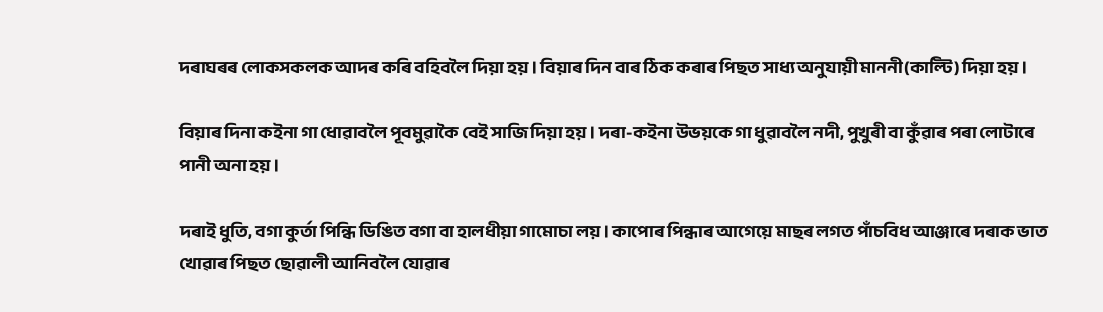দৰাঘৰৰ লোকসকলক আদৰ কৰি বহিবলৈ দিয়া হয় । বিয়াৰ দিন বাৰ ঠিক কৰাৰ পিছত সাধ্য অনুযায়ী মাননী(কাল্টি) দিয়া হয় ।

বিয়াৰ দিনা কইনা গা ধোৱাবলৈ পূবমুৱাকৈ বেই সাজি দিয়া হয় । দৰা-কইনা উভয়কে গা ধুৱাবলৈ নদী, পুখুৰী বা কুঁৱাৰ পৰা লোটাৰে পানী অনা হয় ।

দৰাই ধুতি, বগা কুৰ্তা পিন্ধি ডিঙিত বগা বা হালধীয়া গামোচা লয় । কাপোৰ পিন্ধাৰ আগেয়ে মাছৰ লগত পাঁচবিধ আঞ্জাৰে দৰাক ভাত খোৱাৰ পিছত ছোৱালী আনিবলৈ যোৱাৰ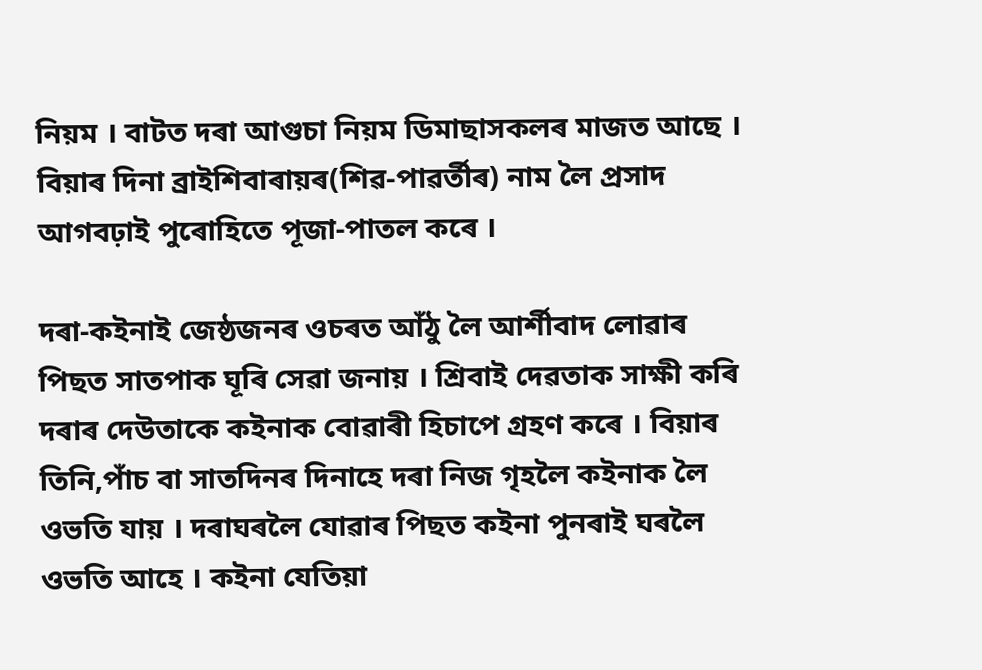নিয়ম । বাটত দৰা আগুচা নিয়ম ডিমাছাসকলৰ মাজত আছে । বিয়াৰ দিনা ব্ৰাইশিবাৰায়ৰ(শিৱ-পাৱৰ্তীৰ) নাম লৈ প্ৰসাদ আগবঢ়াই পুৰোহিতে পূজা-পাতল কৰে ।

দৰা-কইনাই জেষ্ঠজনৰ ওচৰত আঁঠু লৈ আৰ্শীবাদ লোৱাৰ পিছত সাতপাক ঘূৰি সেৱা জনায় । শ্ৰিবাই দেৱতাক সাক্ষী কৰি দৰাৰ দেউতাকে কইনাক বোৱাৰী হিচাপে গ্ৰহণ কৰে । বিয়াৰ তিনি,পাঁচ বা সাতদিনৰ দিনাহে দৰা নিজ গৃহলৈ কইনাক লৈ ওভতি যায় । দৰাঘৰলৈ যোৱাৰ পিছত কইনা পুনৰাই ঘৰলৈ ওভতি আহে । কইনা যেতিয়া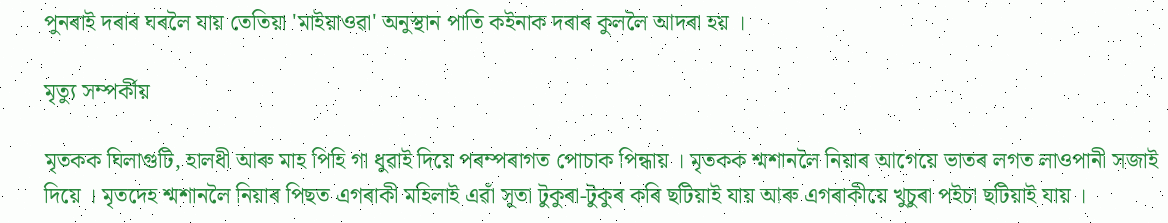পুনৰাই দৰাৰ ঘৰলৈ যায় তেতিয়া 'মাইয়াওৱা' অনুস্থান পাতি কইনাক দৰাৰ কুললৈ আদৰা হয় ।

মৃত্যু সম্পৰ্কীয়

মৃতকক ঘিলাগুটি, হালধী আৰু মাহ পিহি গা ধুৱাই দিয়ে পৰম্পৰাগত পোচাক পিন্ধায় । মৃতকক শ্মশানলৈ নিয়াৰ আগেয়ে ভাতৰ লগত লাওপানী সজাই দিয়ে । মৃতদেহ শ্মশানলৈ নিয়াৰ পিছত এগৰাকী মহিলাই এৱাঁ সূতা টুকুৰা-টুকুৰ কৰি ছটিয়াই যায় আৰু এগৰাকীয়ে খুচুৰা পইচা ছটিয়াই যায় ।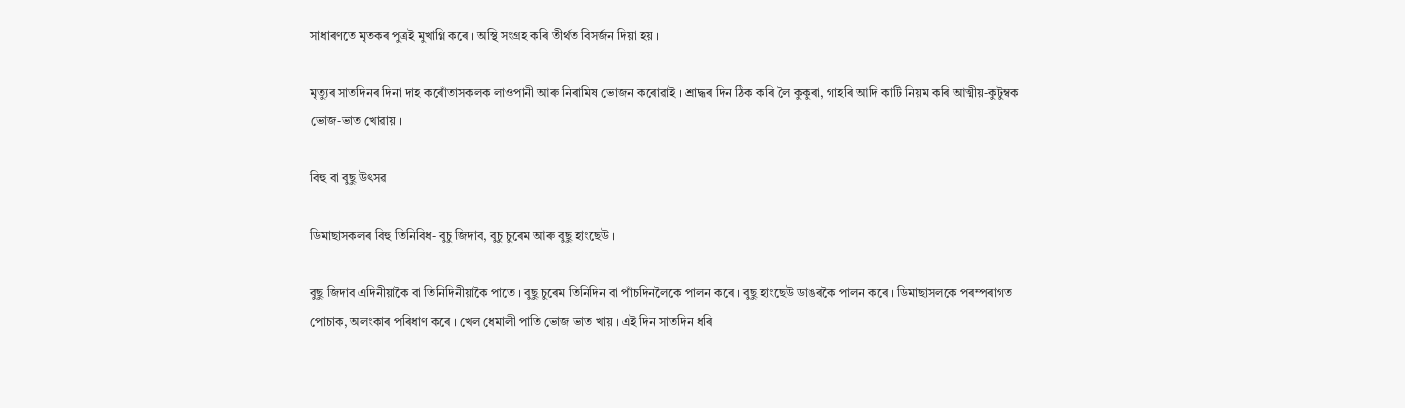সাধাৰণতে মৃতকৰ পুত্ৰই মুখাগ্নি কৰে । অস্থি সংগ্ৰহ কৰি তীৰ্থত বিসৰ্জন দিয়া হয় ।

মৃত্যুৰ সাতদিনৰ দিনা দাহ কৰোঁতাসকলক লাওপানী আৰু নিৰামিষ ভোজন কৰোৱাই । শ্ৰাদ্ধৰ দিন ঠিক কৰি লৈ কুকুৰা, গাহৰি আদি কাটি নিয়ম কৰি আত্মীয়-কুটুম্বক ভোজ-ভাত খোৱায় ।

বিহু বা বুছু উৎসৱ

ডিমাছাসকলৰ বিহু তিনিবিধ- বুচু জিদাব, বুচু চুৰেম আৰু বুছু হাংছেউ ।

বুছু জিদাব এদিনীয়াকৈ বা তিনিদিনীয়াকৈ পাতে । বুছু চুৰেম তিনিদিন বা পাঁচদিনলৈকে পালন কৰে । বুছু হাংছেউ ডাঙৰকৈ পালন কৰে । ডিমাছাসলকে পৰম্পৰাগত পোচাক, অলংকাৰ পৰিধাণ কৰে । খেল ধেমালী পাতি ভোজ ভাত খায় । এই দিন সাতদিন ধৰি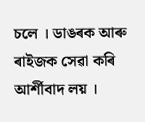চলে । ডাঙৰক আৰু ৰাইজক সেৱা কৰি আৰ্শীবাদ লয় ।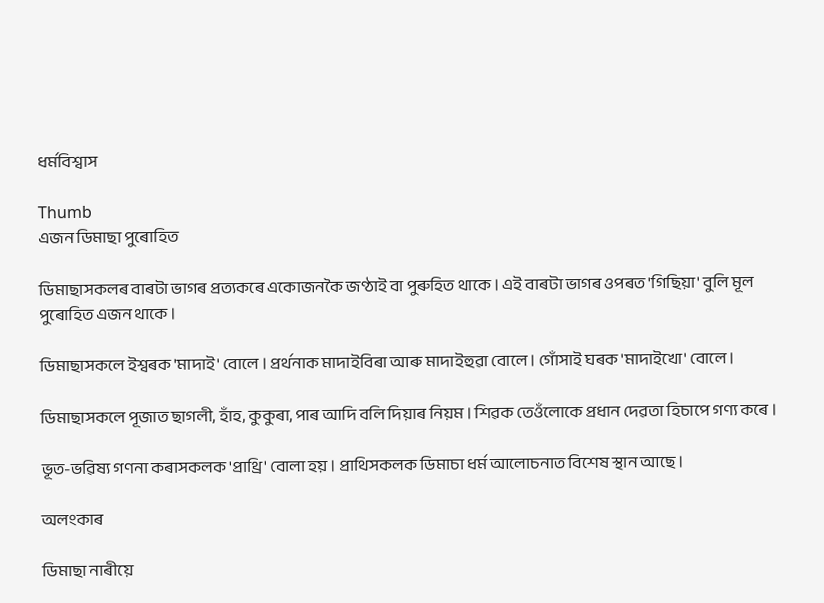ধৰ্মবিশ্বাস

Thumb
এজন ডিমাছা পুৰোহিত

ডিমাছাসকলৰ বাৰটা ভাগৰ প্ৰত্যকৰে একোজনকৈ জণ্ঠাই বা পুৰুহিত থাকে । এই বাৰটা ভাগৰ ওপৰত 'গিছিয়া' বুলি মূল পুৰোহিত এজন থাকে ।

ডিমাছাসকলে ইশ্বৰক 'মাদাই' বোলে । প্ৰৰ্থনাক মাদাইবিৰা আৰু মাদাইহুৱা বোলে । গোঁসাই ঘৰক 'মাদাইখো' বোলে ।

ডিমাছাসকলে পূজাত ছাগলী, হাঁহ, কুকুৰা, পাৰ আদি বলি দিয়াৰ নিয়ম । শিৱক তেওঁলোকে প্ৰধান দেৱতা হিচাপে গণ্য কৰে ।

ভূত-ভৱিষ্য গণনা কৰাসকলক 'প্ৰাথ্ৰি' বোলা হয় । প্ৰাথিসকলক ডিমাচা ধৰ্ম আলোচনাত বিশেষ স্থান আছে ।

অলংকাৰ

ডিমাছা নাৰীয়ে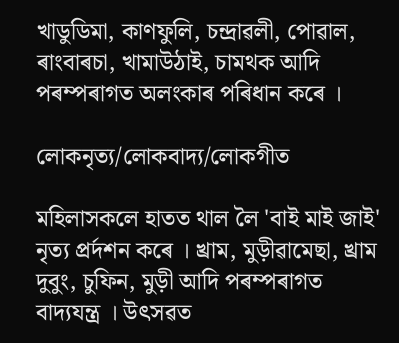খাডুডিমা, কাণফুলি, চন্দ্ৰাৱলী, পোৱাল, ৰাংবাৰচা, খামাউঠাই, চামথক আদি পৰম্পৰাগত অলংকাৰ পৰিধান কৰে ।

লোকনৃত্য/লোকবাদ্য/লোকগীত

মহিলাসকলে হাতত থাল লৈ 'বাই মাই জাই' নৃত্য প্ৰৰ্দশন কৰে । খ্ৰাম, মুড়ীৱামেছা, খ্ৰাম দুবুং, চুফিন, মুড়ী আদি পৰম্পৰাগত বাদ্যযন্ত্ৰ । উৎসৱত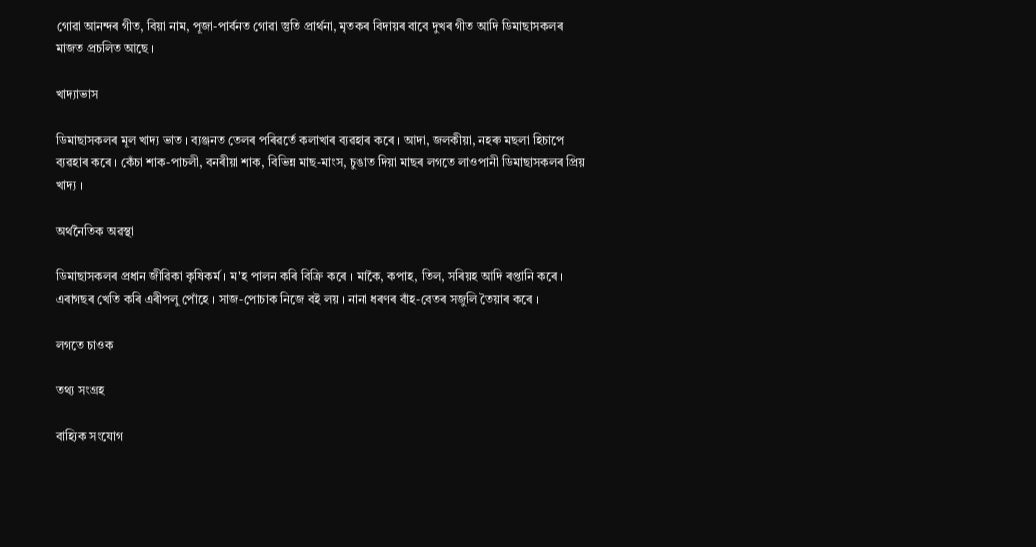গোৱা আনন্দৰ গীত, বিয়া নাম, পূজা-পাৰ্বনত গোৱা স্তুতি প্ৰাৰ্থনা, মৃতকৰ বিদায়ৰ বাবে দুখৰ গীত আদি ডিমাছাসকলৰ মাজত প্ৰচলিত আছে ।

খাদ্যাভাস

ডিমাছাসকলৰ মূল খাদ্য ভাত । ব্যঞ্জনত তেলৰ পৰিৱৰ্তে কলাখাৰ ব্যৱহাৰ কৰে । আদা, জলকীয়া, নহৰু মছলা হিচাপে ব্যৱহাৰ কৰে । কেঁচা শাক-পাচলী, বনৰীয়া শাক, বিভিন্ন মাছ-মাংস, চুঙাত দিয়া মাছৰ লগতে লাওপানী ডিমাছাসকলৰ প্ৰিয় খাদ্য ।

অৰ্থনৈতিক অৱস্থা

ডিমাছাসকলৰ প্ৰধান জীৱিকা কৃষিকৰ্ম । ম'হ পালন কৰি বিক্ৰি কৰে । মাকৈ, কপাহ, তিল, সৰিয়হ আদি ৰপ্তানি কৰে । এৰাগছৰ খেতি কৰি এৰীপলু পোঁহে । সাজ-পোচাক নিজে বই লয় । নানা ধৰণৰ বাঁহ-বেতৰ সজুলি তৈয়াৰ কৰে ।

লগতে চাওক

তথ্য সংগ্ৰহ

বাহ্যিক সংযোগ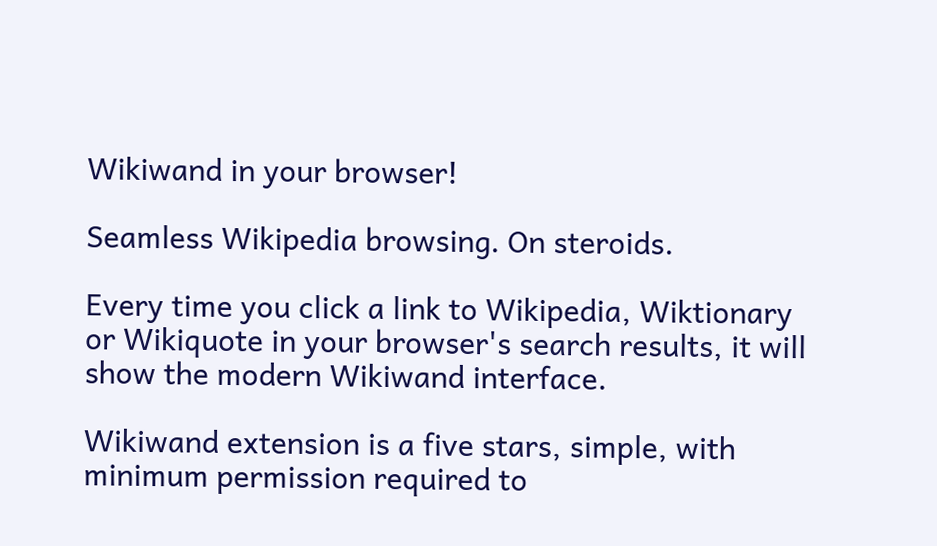Wikiwand in your browser!

Seamless Wikipedia browsing. On steroids.

Every time you click a link to Wikipedia, Wiktionary or Wikiquote in your browser's search results, it will show the modern Wikiwand interface.

Wikiwand extension is a five stars, simple, with minimum permission required to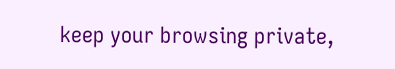keep your browsing private,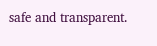safe and transparent.